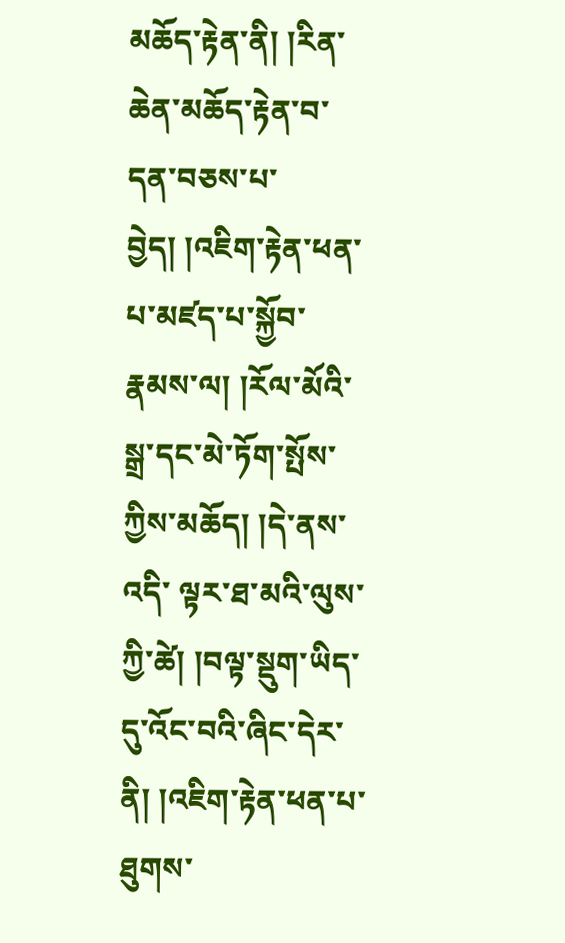མཆོད་རྟེན་ནི། །རིན་ཆེན་མཆོད་རྟེན་བ་དན་བཅས་པ་བྱེད། །འཇིག་རྟེན་ཕན་པ་མཛད་པ་སྐྱོབ་རྣམས་ལ། །རོལ་མོའི་སྒྲ་དང་མེ་ཏོག་སྤོས་ཀྱིས་མཆོད། །དེ་ནས་འདི་ ལྟར་ཐ་མའི་ལུས་ཀྱི་ཚེ། །བལྟ་སྡུག་ཡིད་དུ་འོང་བའི་ཞིང་དེར་ནི། །འཇིག་རྟེན་ཕན་པ་ཐུགས་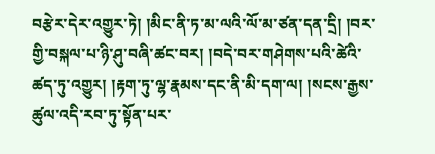བརྩེར་དེར་འགྱུར་ཏེ། །མིང་ནི་ཏ་མ་ལའི་ལོ་མ་ཙན་དན་དྲི། །བར་གྱི་བསྐལ་པ་ཉི་ཤུ་བཞི་ཚང་བར། །བདེ་བར་གཤེགས་པའི་ཚེའི་ ཚད་ཏུ་འགྱུར། །རྟག་ཏུ་ལྷ་རྣམས་དང་ནི་མི་དག་ལ། །སངས་རྒྱས་ཚུལ་འདི་རབ་ཏུ་སྟོན་པར་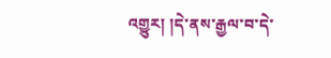འགྱུར། །དེ་ནས་རྒྱལ་བ་དེ་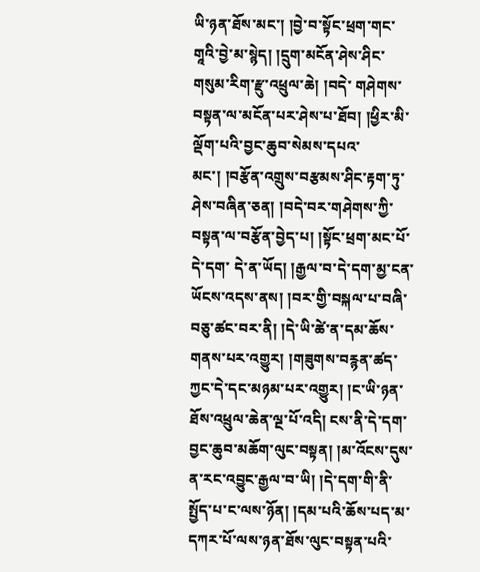ཡི་ཉན་ཐོས་མང་། །བྱེ་བ་སྟོང་ཕྲག་གང་གཱའི་བྱེ་མ་སྙེད། །དྲུག་མངོན་ཤེས་ཤིང་གསུམ་རིག་རྫུ་འཕྲུལ་ཆེ། །བདེ་ གཤེགས་བསྟན་ལ་མངོན་པར་ཤེས་པ་ཐོབ། །ཕྱིར་མི་ལྡོག་པའི་བྱང་ཆུབ་སེམས་དཔའ་མང་། །བརྩོན་འགྲུས་བརྩམས་ཤིང་རྟག་ཏུ་ཤེས་བཞིན་ཅན། །བདེ་བར་གཤེགས་ཀྱི་བསྟན་ལ་བརྩོན་བྱེད་པ། །སྟོང་ཕྲག་མང་པོ་དེ་དག་ དེ་ན་ཡོད། །རྒྱལ་བ་དེ་དག་མྱ་ངན་ཡོངས་འདས་ནས། །བར་གྱི་བསྐལ་པ་བཞི་བཅུ་ཚང་བར་ནི། །དེ་ཡི་ཚེ་ན་དམ་ཆོས་གནས་པར་འགྱུར། །གཟུགས་བརྙན་ཚད་ཀྱང་དེ་དང་མཉམ་པར་འགྱུར། །ང་ཡི་ཉན་ཐོས་འཕྲུལ་ཆེན་ལྔ་པོ་འདི། ངས་ནི་དེ་དག་བྱང་ཆུབ་མཆོག་ལུང་བསྟན། །མ་འོངས་དུས་ན་རང་འབྱུང་རྒྱལ་བ་ཡི། །དེ་དག་གི་ནི་སྤྱོད་པ་ང་ལས་ཉོན། །དམ་པའི་ཆོས་པད་མ་དཀར་པོ་ལས་ཉན་ཐོས་ལུང་བསྟན་པའི་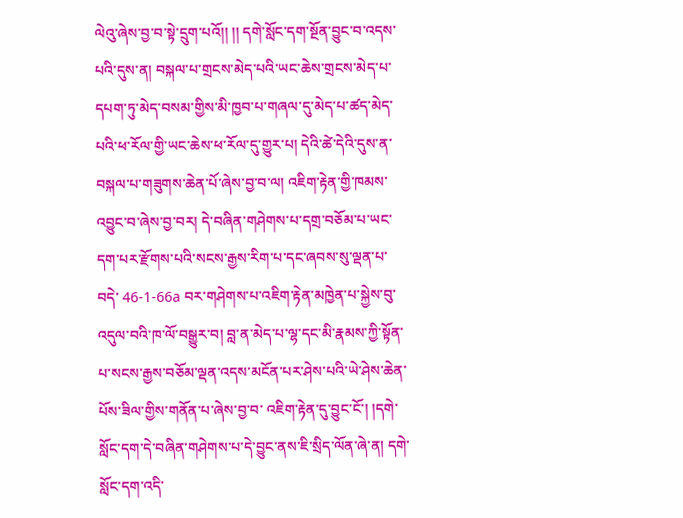ལེའུ་ཞེས་བྱ་བ་སྟེ་དྲུག་པའོ།། །། དགེ་སློང་དག་སྔོན་བྱུང་བ་འདས་པའི་དུས་ན། བསྐལ་པ་གྲངས་མེད་པའི་ཡང་ཆེས་གྲངས་མེད་པ་དཔག་ཏུ་མེད་བསམ་གྱིས་མི་ཁྱབ་པ་གཞལ་དུ་མེད་པ་ཚད་མེད་པའི་ཕ་རོལ་གྱི་ཡང་ཆེས་ཕ་རོལ་དུ་གྱུར་པ། དེའི་ཚེ་དེའི་དུས་ན་ བསྐལ་པ་གཟུགས་ཆེན་པོ་ཞེས་བྱ་བ་ལ། འཇིག་རྟེན་གྱི་ཁམས་འབྱུང་བ་ཞེས་བྱ་བར། དེ་བཞིན་གཤེགས་པ་དགྲ་བཅོམ་པ་ཡང་དག་པར་རྫོགས་པའི་སངས་རྒྱས་རིག་པ་དང་ཞབས་སུ་ལྡན་པ་བདེ་ 46-1-66a བར་གཤེགས་པ་འཇིག་རྟེན་མཁྱེན་པ་སྐྱེས་བུ་འདུལ་བའི་ཁ་ལོ་བསྒྱུར་བ། བླ་ན་མེད་པ་ལྷ་དང་མི་རྣམས་ཀྱི་སྟོན་པ་སངས་རྒྱས་བཅོམ་ལྡན་འདས་མངོན་པར་ཤེས་པའི་ཡེ་ཤེས་ཆེན་པོས་ཟིལ་གྱིས་གནོན་པ་ཞེས་བྱ་བ་ འཇིག་རྟེན་དུ་བྱུང་ངོ་། །དགེ་སློང་དག་དེ་བཞིན་གཤེགས་པ་དེ་བྱུང་ནས་ཇི་སྲིད་ལོན་ཞེ་ན། དགེ་སློང་དག་འདི་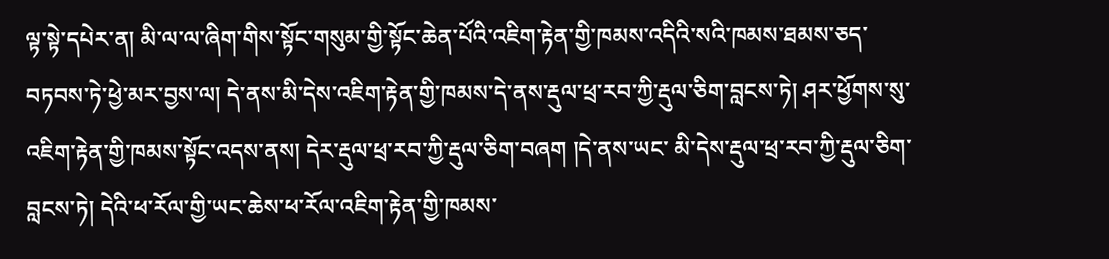ལྟ་སྟེ་དཔེར་ན། མི་ལ་ལ་ཞིག་གིས་སྟོང་གསུམ་གྱི་སྟོང་ཆེན་པོའི་འཇིག་རྟེན་གྱི་ཁམས་འདིའི་སའི་ཁམས་ཐམས་ཅད་ བཏབས་ཏེ་ཕྱེ་མར་བྱས་ལ། དེ་ནས་མི་དེས་འཇིག་རྟེན་གྱི་ཁམས་དེ་ནས་རྡུལ་ཕྲ་རབ་ཀྱི་རྡུལ་ཅིག་བླངས་ཏེ། ཤར་ཕྱོགས་སུ་འཇིག་རྟེན་གྱི་ཁམས་སྟོང་འདས་ནས། དེར་རྡུལ་ཕྲ་རབ་ཀྱི་རྡུལ་ཅིག་བཞག །དེ་ནས་ཡང་ མི་དེས་རྡུལ་ཕྲ་རབ་ཀྱི་རྡུལ་ཅིག་བླངས་ཏེ། དེའི་ཕ་རོལ་གྱི་ཡང་ཆེས་ཕ་རོལ་འཇིག་རྟེན་གྱི་ཁམས་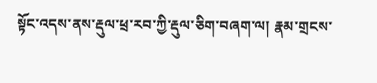སྟོང་འདས་ནས་རྡུལ་ཕྲ་རབ་ཀྱི་རྡུལ་ཅིག་བཞག་ལ། རྣམ་གྲངས་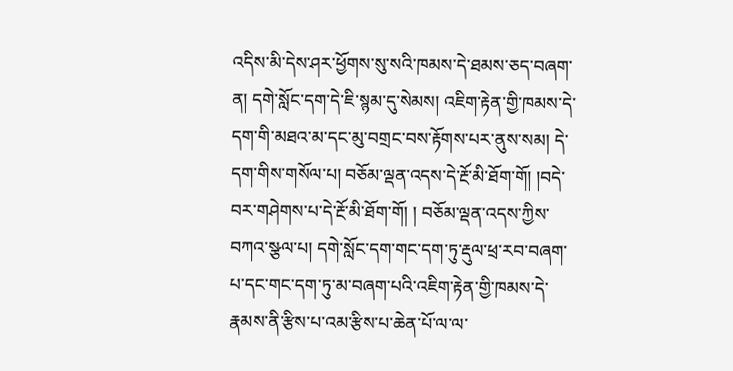འདིས་མི་དེས་ཤར་ཕྱོགས་སུ་སའི་ཁམས་དེ་ཐམས་ཅད་བཞག་ན། དགེ་སློང་དག་དེ་ཇི་སྙམ་དུ་སེམས། འཇིག་རྟེན་གྱི་ཁམས་དེ་དག་གི་མཐའ་མ་དང་མུ་བགྲང་བས་རྟོགས་པར་ནུས་སམ། དེ་དག་གིས་གསོལ་པ། བཅོམ་ལྡན་འདས་དེ་རྔོ་མི་ཐོག་གོ། །བདེ་བར་གཤེགས་པ་དེ་རྔོ་མི་ཐོག་གོ། ། བཅོམ་ལྡན་འདས་ཀྱིས་བཀའ་སྩལ་པ། དགེ་སློང་དག་གང་དག་ཏུ་རྡུལ་ཕྲ་རབ་བཞག་པ་དང་གང་དག་ཏུ་མ་བཞག་པའི་འཇིག་རྟེན་གྱི་ཁམས་དེ་རྣམས་ནི་རྩིས་པ་འམ་རྩིས་པ་ཆེན་པོ་ལ་ལ་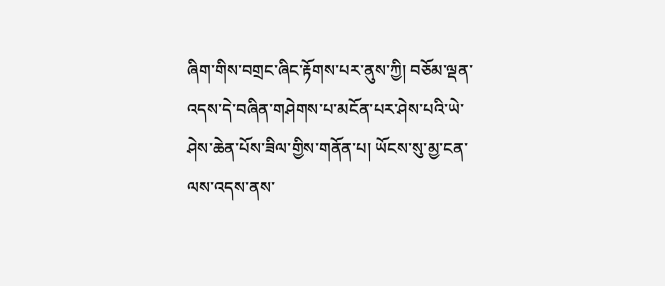ཞིག་གིས་བགྲང་ཞིང་རྟོགས་པར་ནུས་ཀྱི། བཅོམ་ལྡན་འདས་དེ་བཞིན་གཤེགས་པ་མངོན་པར་ཤེས་པའི་ཡེ་ཤེས་ཆེན་པོས་ཟིལ་གྱིས་གནོན་པ། ཡོངས་སུ་མྱ་ངན་ལས་འདས་ནས་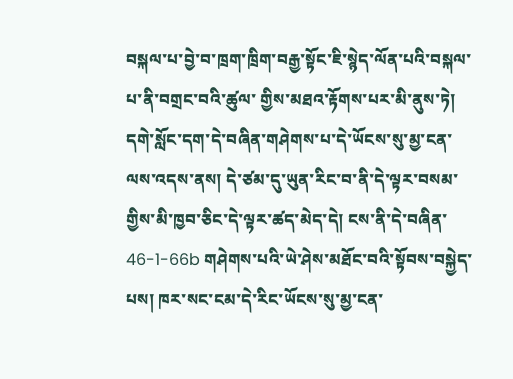བསྐལ་པ་བྱེ་བ་ཁྲག་ཁྲིག་བརྒྱ་སྟོང་ཇི་སྙེད་ལོན་པའི་བསྐལ་པ་ནི་བགྲང་བའི་ཚུལ་ གྱིས་མཐའ་རྟོགས་པར་མི་ནུས་ཏེ། དགེ་སློང་དག་དེ་བཞིན་གཤེགས་པ་དེ་ཡོངས་སུ་མྱ་ངན་ལས་འདས་ནས། དེ་ཙམ་དུ་ཡུན་རིང་བ་ནི་དེ་ལྟར་བསམ་གྱིས་མི་ཁྱབ་ཅིང་དེ་ལྟར་ཚད་མེད་དེ། ངས་ནི་དེ་བཞིན་ 46-1-66b གཤེགས་པའི་ཡེ་ཤེས་མཐོང་བའི་སྟོབས་བསྐྱེད་པས། ཁར་སང་ངམ་དེ་རིང་ཡོངས་སུ་མྱ་ངན་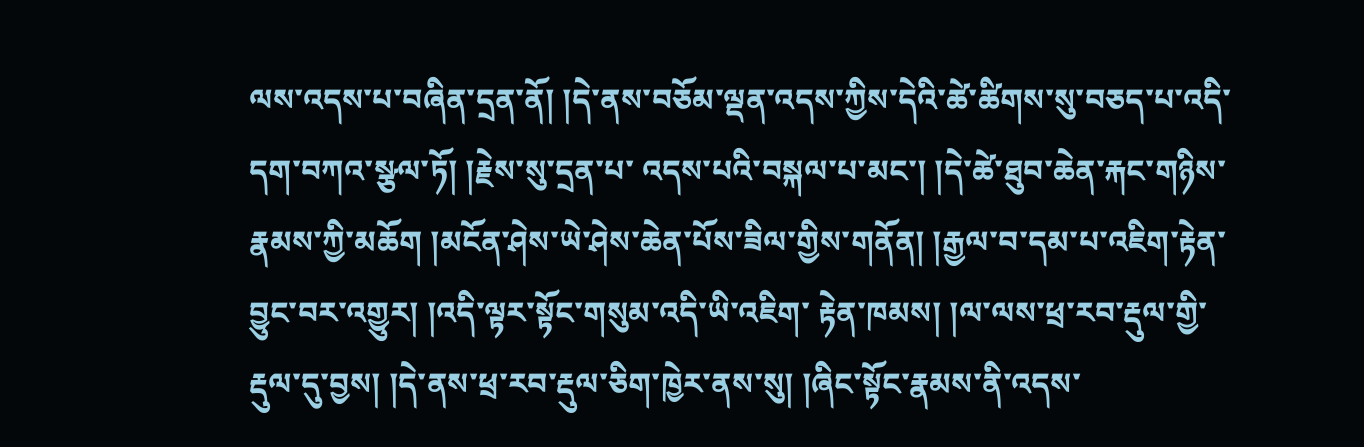ལས་འདས་པ་བཞིན་དྲན་ནོ། །དེ་ནས་བཅོམ་ལྡན་འདས་ཀྱིས་དེའི་ཚེ་ཚིགས་སུ་བཅད་པ་འདི་དག་བཀའ་སྩལ་ཏོ། །རྗེས་སུ་དྲན་པ་ འདས་པའི་བསྐལ་པ་མང་། །དེ་ཚེ་ཐུབ་ཆེན་རྐང་གཉིས་རྣམས་ཀྱི་མཆོག །མངོན་ཤེས་ཡེ་ཤེས་ཆེན་པོས་ཟིལ་གྱིས་གནོན། །རྒྱལ་བ་དམ་པ་འཇིག་རྟེན་བྱུང་བར་འགྱུར། །འདི་ལྟར་སྟོང་གསུམ་འདི་ཡི་འཇིག་ རྟེན་ཁམས། །ལ་ལས་ཕྲ་རབ་རྡུལ་གྱི་རྡུལ་དུ་བྱས། །དེ་ནས་ཕྲ་རབ་རྡུལ་ཅིག་ཁྱེར་ནས་སུ། །ཞིང་སྟོང་རྣམས་ནི་འདས་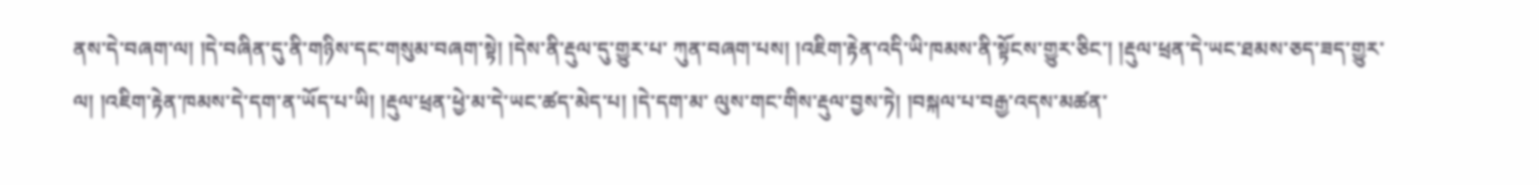ནས་དེ་བཞག་ལ། །དེ་བཞིན་དུ་ནི་གཉིས་དང་གསུམ་བཞག་སྟེ། །དེས་ནི་རྡུལ་དུ་གྱུར་པ་ ཀུན་བཞག་པས། །འཇིག་རྟེན་འདི་ཡི་ཁམས་ནི་སྟོངས་གྱུར་ཅིང་། །རྡུལ་ཕྲན་དེ་ཡང་ཐམས་ཅད་ཟད་གྱུར་ལ། །འཇིག་རྟེན་ཁམས་དེ་དག་ན་ཡོད་པ་ཡི། །རྡུལ་ཕྲན་ཕྱེ་མ་དེ་ཡང་ཚད་མེད་པ། །དེ་དག་མ་ ལུས་གང་གིས་རྡུལ་བྱས་ཏེ། །བསྐལ་པ་བརྒྱ་འདས་མཚན་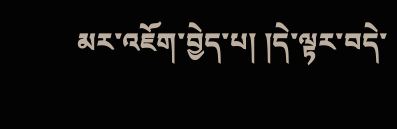མར་འཇོག་བྱེད་པ། །དེ་ལྟར་བདེ་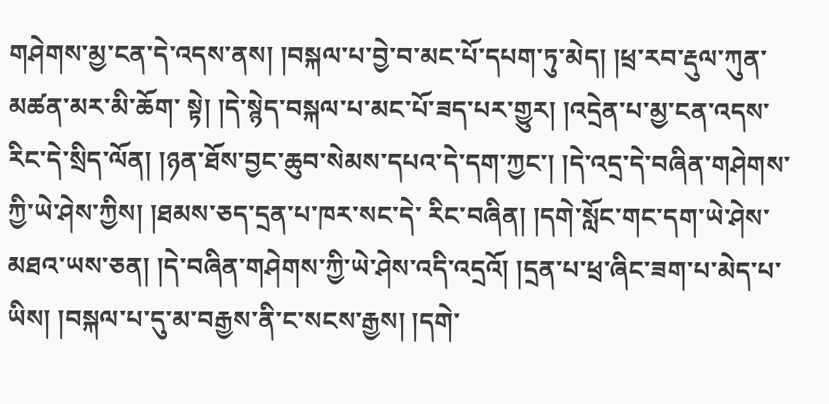གཤེགས་མྱ་ངན་དེ་འདས་ནས། །བསྐལ་པ་བྱེ་བ་མང་པོ་དཔག་ཏུ་མེད། །ཕྲ་རབ་རྡུལ་ཀུན་མཚན་མར་མི་ཆོག་ སྟེ། །དེ་སྙེད་བསྐལ་པ་མང་པོ་ཟད་པར་གྱུར། །འདྲེན་པ་མྱ་ངན་འདས་རིང་དེ་སྲིད་ལོན། །ཉན་ཐོས་བྱང་ཆུབ་སེམས་དཔའ་དེ་དག་ཀྱང་། །དེ་འདྲ་དེ་བཞིན་གཤེགས་ཀྱི་ཡེ་ཤེས་ཀྱིས། །ཐམས་ཅད་དྲན་པ་ཁར་སང་དེ་ རིང་བཞིན། །དགེ་སློང་གང་དག་ཡེ་ཤེས་མཐའ་ཡས་ཅན། །དེ་བཞིན་གཤེགས་ཀྱི་ཡེ་ཤེས་འདི་འདྲའོ། །དྲན་པ་ཕྲ་ཞིང་ཟག་པ་མེད་པ་ཡིས། །བསྐལ་པ་དུ་མ་བརྒྱས་ནི་ང་སངས་རྒྱས། །དགེ་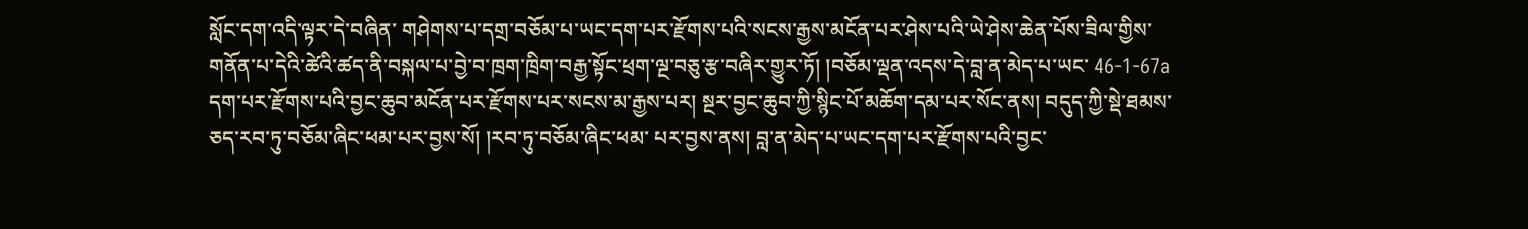སློང་དག་འདི་ལྟར་དེ་བཞིན་ གཤེགས་པ་དགྲ་བཅོམ་པ་ཡང་དག་པར་རྫོགས་པའི་སངས་རྒྱས་མངོན་པར་ཤེས་པའི་ཡེ་ཤེས་ཆེན་པོས་ཟིལ་གྱིས་གནོན་པ་དེའི་ཚེའི་ཚད་ནི་བསྐལ་པ་བྱེ་བ་ཁྲག་ཁྲིག་བརྒྱ་སྟོང་ཕྲག་ལྔ་བཅུ་རྩ་བཞིར་གྱུར་ཏོ། །བཅོམ་ལྡན་འདས་དེ་བླ་ན་མེད་པ་ཡང་ 46-1-67a དག་པར་རྫོགས་པའི་བྱང་ཆུབ་མངོན་པར་རྫོགས་པར་སངས་མ་རྒྱས་པར། སྔར་བྱང་ཆུབ་ཀྱི་སྙིང་པོ་མཆོག་དམ་པར་སོང་ནས། བདུད་ཀྱི་སྡེ་ཐམས་ཅད་རབ་ཏུ་བཅོམ་ཞིང་ཕམ་པར་བྱས་སོ། །རབ་ཏུ་བཅོམ་ཞིང་ཕམ་ པར་བྱས་ནས། བླ་ན་མེད་པ་ཡང་དག་པར་རྫོགས་པའི་བྱང་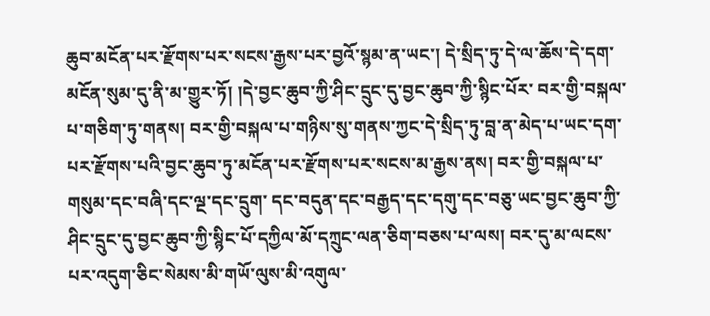ཆུབ་མངོན་པར་རྫོགས་པར་སངས་རྒྱས་པར་བྱའོ་སྙམ་ན་ཡང་། དེ་སྲིད་ཏུ་དེ་ལ་ཆོས་དེ་དག་མངོན་སུམ་དུ་ནི་མ་གྱུར་ཏོ། །དེ་བྱང་ཆུབ་ཀྱི་ཤིང་དྲུང་དུ་བྱང་ཆུབ་ཀྱི་སྙིང་པོར་ བར་གྱི་བསྐལ་པ་གཅིག་ཏུ་གནས། བར་གྱི་བསྐལ་པ་གཉིས་སུ་གནས་ཀྱང་དེ་སྲིད་ཏུ་བླ་ན་མེད་པ་ཡང་དག་པར་རྫོགས་པའི་བྱང་ཆུབ་ཏུ་མངོན་པར་རྫོགས་པར་སངས་མ་རྒྱས་ནས། བར་གྱི་བསྐལ་པ་གསུམ་དང་བཞི་དང་ལྔ་དང་དྲུག་ དང་བདུན་དང་བརྒྱད་དང་དགུ་དང་བཅུ་ཡང་བྱང་ཆུབ་ཀྱི་ཤིང་དྲུང་དུ་བྱང་ཆུབ་ཀྱི་སྙིང་པོ་དཀྱིལ་མོ་དཀྲུང་ལན་ཅིག་བཅས་པ་ལས། བར་དུ་མ་ལངས་པར་འདུག་ཅིང་སེམས་མི་གཡོ་ལུས་མི་འགུལ་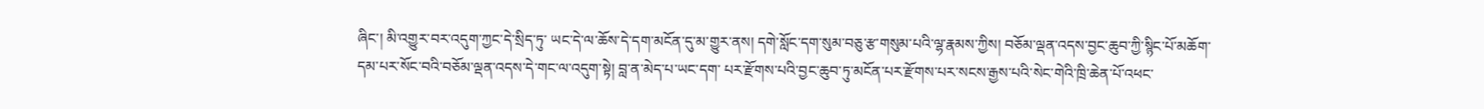ཞིང་། མི་འགྱུར་བར་འདུག་ཀྱང་དེ་སྲིད་ཏུ་ ཡང་དེ་ལ་ཆོས་དེ་དག་མངོན་དུ་མ་གྱུར་ནས། དགེ་སློང་དག་སུམ་བཅུ་རྩ་གསུམ་པའི་ལྷ་རྣམས་ཀྱིས། བཅོམ་ལྡན་འདས་བྱང་ཆུབ་ཀྱི་སྙིང་པོ་མཆོག་དམ་པར་སོང་བའི་བཅོམ་ལྡན་འདས་དེ་གང་ལ་འདུག་སྟེ། བླ་ན་མེད་པ་ཡང་དག་ པར་རྫོགས་པའི་བྱང་ཆུབ་ཏུ་མངོན་པར་རྫོགས་པར་སངས་རྒྱས་པའི་སེང་གེའི་ཁྲི་ཆེན་པོ་འཕང་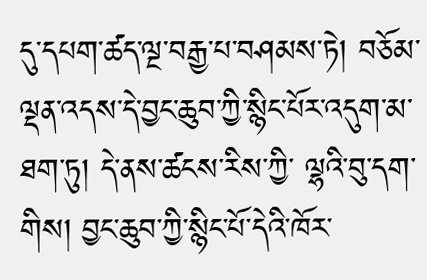དུ་དཔག་ཚད་ལྔ་བརྒྱ་པ་བཤམས་ཏེ། བཅོམ་ལྡན་འདས་དེ་བྱང་ཆུབ་ཀྱི་སྙིང་པོར་འདུག་མ་ཐག་ཏུ། དེ་ནས་ཚངས་རིས་ཀྱི་ ལྷའི་བུ་དག་གིས། བྱང་ཆུབ་ཀྱི་སྙིང་པོ་དེའི་ཁོར་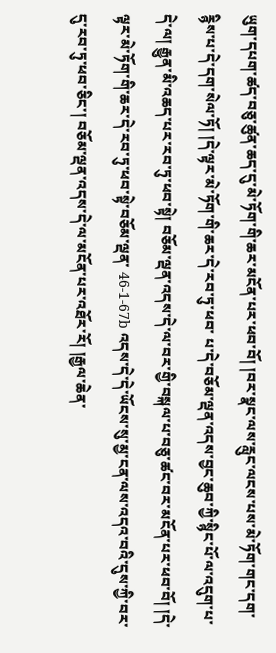ཡུག་དཔག་ཚད་བཅུ་ཚུན་ཆད་དུ་མེ་ཏོག་གི་ཆར་མངོན་པར་ཕབ་བོ། །བར་སྣང་ལས་རླུང་ལངས་པས་མེ་ཏོག་གང་དག་རྙིས་པ་དེ་དག་སེལ་ཏོ། །དེ་ལྟར་མེ་ཏོག་གི་ཆར་དེ་རབ་ཏུ་ཕབ་ པ་དེ་བཅོམ་ལྡན་འདས་བྱང་ཆུབ་ཀྱི་སྙིང་པོ་ལ་འདུག་པ་དེ་ལ། རྒྱུན་མི་འཆད་པར་རབ་ཏུ་ཕབ་སྟེ། བཅོམ་ལྡན་འདས་དེ་ལ་བར་གྱི་བསྐལ་པ་བཅུ་ཚང་བར་མངོན་པར་ཕབ་བོ། །དེ་ལྟར་མེ་ཏོག་གི་ཆར་དེ་རབ་ཏུ་ཕབ་སྟེ་བཅོམ་ལྡན་ 46-1-67b འདས་དེ་དེ་ཡོངས་སུ་མྱ་ངན་ལས་འདའ་བའི་དུས་ཀྱི་བར་དུ་རབ་ཏུ་ཕབ་ཅིང་། བཅོམ་ལྡན་འདས་དེ་ལ་མངོན་པར་འཐོར་རོ། །རྒྱལ་ཆེན་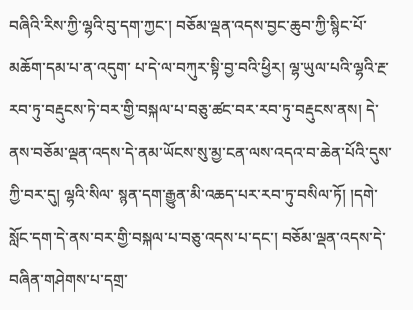བཞིའི་རིས་ཀྱི་ལྷའི་བུ་དག་ཀྱང་། བཅོམ་ལྡན་འདས་བྱང་ཆུབ་ཀྱི་སྙིང་པོ་མཆོག་དམ་པ་ན་འདུག་ པ་དེ་ལ་བཀུར་སྟི་བྱ་བའི་ཕྱིར། ལྷ་ཡུལ་པའི་ལྷའི་རྔ་རབ་ཏུ་བརྡུངས་ཏེ་བར་གྱི་བསྐལ་པ་བཅུ་ཚང་བར་རབ་ཏུ་བརྡུངས་ནས། དེ་ནས་བཅོམ་ལྡན་འདས་དེ་ནམ་ཡོངས་སུ་མྱ་ངན་ལས་འདའ་བ་ཆེན་པོའི་དུས་ཀྱི་བར་དུ། ལྷའི་སིལ་ སྙན་དག་རྒྱུན་མི་འཆད་པར་རབ་ཏུ་བསིལ་ཏོ། །དགེ་སློང་དག་དེ་ནས་བར་གྱི་བསྐལ་པ་བཅུ་འདས་པ་དང་། བཅོམ་ལྡན་འདས་དེ་བཞིན་གཤེགས་པ་དགྲ་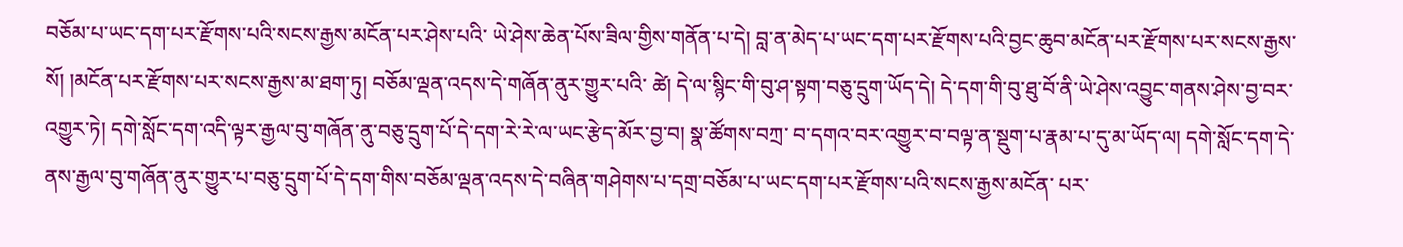བཅོམ་པ་ཡང་དག་པར་རྫོགས་པའི་སངས་རྒྱས་མངོན་པར་ཤེས་པའི་ ཡེ་ཤེས་ཆེན་པོས་ཟིལ་གྱིས་གནོན་པ་དེ། བླ་ན་མེད་པ་ཡང་དག་པར་རྫོགས་པའི་བྱང་ཆུབ་མངོན་པར་རྫོགས་པར་སངས་རྒྱས་སོ། །མངོན་པར་རྫོགས་པར་སངས་རྒྱས་མ་ཐག་ཏུ། བཅོམ་ལྡན་འདས་དེ་གཞོན་ནུར་གྱུར་པའི་ ཚེ། དེ་ལ་སྙིང་གི་བུ་ཤ་སྟག་བཅུ་དྲུག་ཡོད་དེ། དེ་དག་གི་བུ་ཐུ་བོ་ནི་ཡེ་ཤེས་འབྱུང་གནས་ཤེས་བྱ་བར་འགྱུར་ཏེ། དགེ་སློང་དག་འདི་ལྟར་རྒྱལ་བུ་གཞོན་ནུ་བཅུ་དྲུག་པོ་དེ་དག་རེ་རེ་ལ་ཡང་རྩེད་མོར་བྱ་བ། སྣ་ཚོགས་བཀྲ་ བ་དགའ་བར་འགྱུར་བ་བལྟ་ན་སྡུག་པ་རྣམ་པ་དུ་མ་ཡོད་ལ། དགེ་སློང་དག་དེ་ནས་རྒྱལ་བུ་གཞོན་ནུར་གྱུར་པ་བཅུ་དྲུག་པོ་དེ་དག་གིས་བཅོམ་ལྡན་འདས་དེ་བཞིན་གཤེགས་པ་དགྲ་བཅོམ་པ་ཡང་དག་པར་རྫོགས་པའི་སངས་རྒྱས་མངོན་ པར་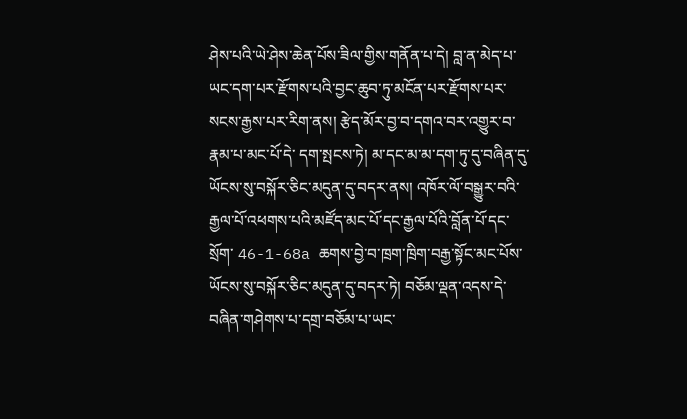ཤེས་པའི་ཡེ་ཤེས་ཆེན་པོས་ཟིལ་གྱིས་གནོན་པ་དེ། བླ་ན་མེད་པ་ཡང་དག་པར་རྫོགས་པའི་བྱང་ཆུབ་ཏུ་མངོན་པར་རྫོགས་པར་སངས་རྒྱས་པར་རིག་ནས། རྩེད་མོར་བྱ་བ་དགའ་བར་འགྱུར་བ་རྣམ་པ་མང་པོ་དེ་ དག་སྤངས་ཏེ། མ་དང་མ་མ་དག་ཏུ་དུ་བཞིན་དུ་ཡོངས་སུ་བསྐོར་ཅིང་མདུན་དུ་བདར་ནས། འཁོར་ལོ་བསྒྱུར་བའི་རྒྱལ་པོ་འཕགས་པའི་མཛོད་མང་པོ་དང་རྒྱལ་པོའི་བློན་པོ་དང་སྲོག་ 46-1-68a ཆགས་བྱེ་བ་ཁྲག་ཁྲིག་བརྒྱ་སྟོང་མང་པོས་ཡོངས་སུ་བསྐོར་ཅིང་མདུན་དུ་བདར་ཏེ། བཅོམ་ལྡན་འདས་དེ་བཞིན་གཤེགས་པ་དགྲ་བཅོམ་པ་ཡང་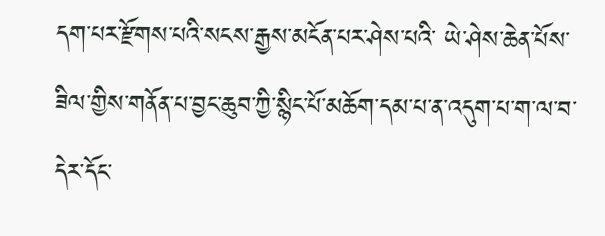དག་པར་རྫོགས་པའི་སངས་རྒྱས་མངོན་པར་ཤེས་པའི་ ཡེ་ཤེས་ཆེན་པོས་ཟིལ་གྱིས་གནོན་པ་བྱང་ཆུབ་ཀྱི་སྙིང་པོ་མཆོག་དམ་པ་ན་འདུག་པ་ག་ལ་བ་དེར་དོང་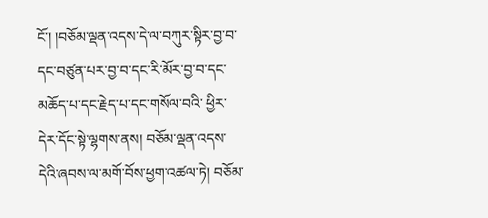ངོ་། །བཅོམ་ལྡན་འདས་དེ་ལ་བཀུར་སྟིར་བྱ་བ་དང་བཙུན་པར་བྱ་བ་དང་རི་མོར་བྱ་བ་དང་མཆོད་པ་དང་རྗེད་པ་དང་གསོལ་བའི་ ཕྱིར་དེར་དོང་སྟེ་ལྷགས་ནས། བཅོམ་ལྡན་འདས་དེའི་ཞབས་ལ་མགོ་བོས་ཕྱག་འཚལ་ཏེ། བཅོམ་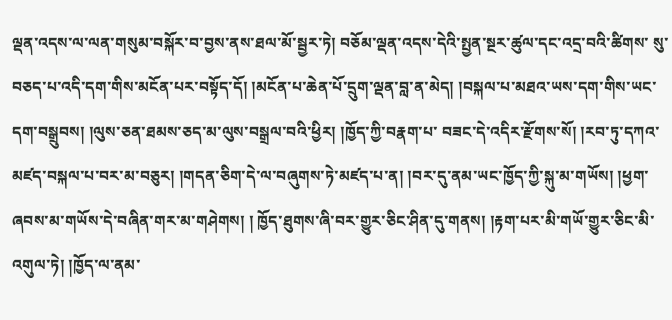ལྡན་འདས་ལ་ལན་གསུམ་བསྐོར་བ་བྱས་ནས་ཐལ་མོ་སྦྱར་ཏེ། བཅོམ་ལྡན་འདས་དེའི་སྤྱན་སྔར་ཚུལ་དང་འདྲ་བའི་ཚིགས་ སུ་བཅད་པ་འདི་དག་གིས་མངོན་པར་བསྟོད་དོ། །མངོན་པ་ཆེན་པོ་དྲུག་ལྡན་བླ་ན་མེད། །བསྐལ་པ་མཐའ་ཡས་དག་གིས་ཡང་དག་བསྒྲུབས། །ལུས་ཅན་ཐམས་ཅད་མ་ལུས་བསྒྲལ་བའི་ཕྱིར། །ཁྱོད་ཀྱི་བརྣག་པ་ བཟང་དེ་འདིར་རྫོགས་སོ། །རབ་ཏུ་དཀའ་མཛད་བསྐལ་པ་བར་མ་བཅུར། །གདན་ཅིག་དེ་ལ་བཞུགས་ཏེ་མཛད་པ་ན། །བར་དུ་ནམ་ཡང་ཁྱོད་ཀྱི་སྐུ་མ་གཡོས། །ཕྱག་ཞབས་མ་གཡོས་དེ་བཞིན་གར་མ་གཤེགས། ། ཁྱོད་ཐུགས་ཞི་བར་གྱུར་ཅིང་ཤིན་དུ་གནས། །རྟག་པར་མི་གཡོ་གྱུར་ཅིང་མི་འགུལ་ཏེ། །ཁྱོད་ལ་ནམ་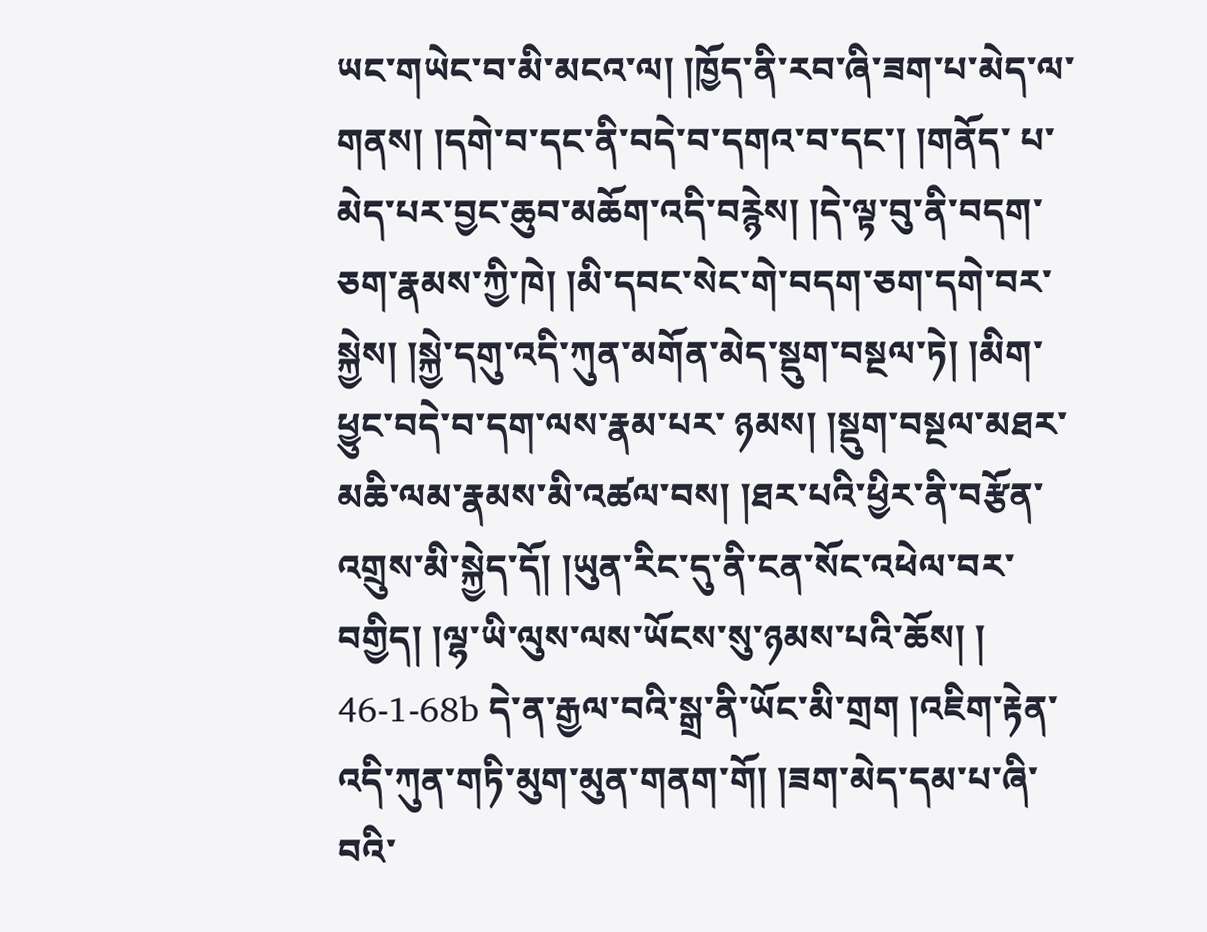ཡང་གཡེང་བ་མི་མངའ་ལ། །ཁྱོད་ནི་རབ་ཞི་ཟག་པ་མེད་ལ་གནས། །དགེ་བ་དང་ནི་བདེ་བ་དགའ་བ་དང་། །གནོད་ པ་མེད་པར་བྱང་ཆུབ་མཆོག་འདི་བརྙེས། །དེ་ལྟ་བུ་ནི་བདག་ཅག་རྣམས་ཀྱི་ཁེ། །མི་དབང་སེང་གེ་བདག་ཅག་དགེ་བར་སྐྱེས། །སྐྱེ་དགུ་འདི་ཀུན་མགོན་མེད་སྡུག་བསྔལ་ཏེ། །མིག་ཕྱུང་བདེ་བ་དག་ལས་རྣམ་པར་ ཉམས། །སྡུག་བསྔལ་མཐར་མཆི་ལམ་རྣམས་མི་འཚལ་བས། །ཐར་པའི་ཕྱིར་ནི་བརྩོན་འགྲུས་མི་སྐྱེད་དོ། །ཡུན་རིང་དུ་ནི་ངན་སོང་འཕེལ་བར་བགྱིད། །ལྷ་ཡི་ལུས་ལས་ཡོངས་སུ་ཉམས་པའི་ཆོས། ། 46-1-68b དེ་ན་རྒྱལ་བའི་སྒྲ་ནི་ཡོང་མི་གྲག །འཇིག་རྟེན་འདི་ཀུན་གཏི་མུག་མུན་གནག་གོ། །ཟག་མེད་དམ་པ་ཞི་བའི་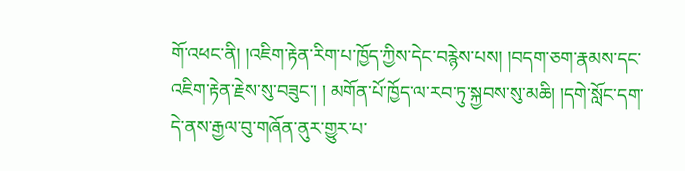གོ་འཕང་ནི། །འཇིག་རྟེན་རིག་པ་ཁྱོད་ཀྱིས་དེང་བརྙེས་པས། །བདག་ཅག་རྣམས་དང་འཇིག་རྟེན་རྗེས་སུ་བཟུང་། ། མགོན་པོ་ཁྱོད་ལ་རབ་ཏུ་སྐྱབས་སུ་མཆི། །དགེ་སློང་དག་དེ་ནས་རྒྱལ་བུ་གཞོན་ནུར་གྱུར་པ་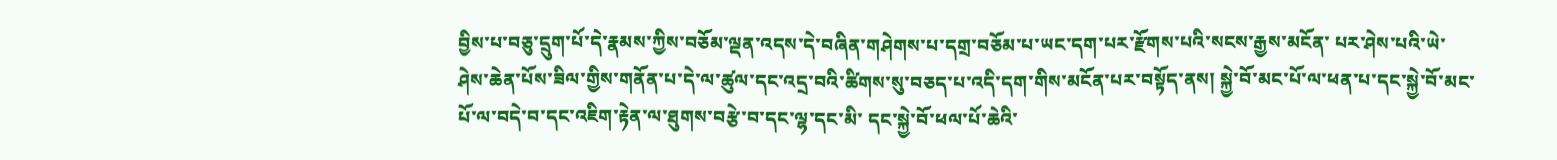བྱིས་པ་བཅུ་དྲུག་པོ་དེ་རྣམས་ཀྱིས་བཅོམ་ལྡན་འདས་དེ་བཞིན་གཤེགས་པ་དགྲ་བཅོམ་པ་ཡང་དག་པར་རྫོགས་པའི་སངས་རྒྱས་མངོན་ པར་ཤེས་པའི་ཡེ་ཤེས་ཆེན་པོས་ཟིལ་གྱིས་གནོན་པ་དེ་ལ་ཚུལ་དང་འདྲ་བའི་ཚིགས་སུ་བཅད་པ་འདི་དག་གིས་མངོན་པར་བསྟོད་ནས། སྐྱེ་བོ་མང་པོ་ལ་ཕན་པ་དང་སྐྱེ་བོ་མང་པོ་ལ་བདེ་བ་དང་འཇིག་རྟེན་ལ་ཐུགས་བརྩེ་བ་དང་ལྷ་དང་མི་ དང་སྐྱེ་བོ་ཕལ་པོ་ཆེའི་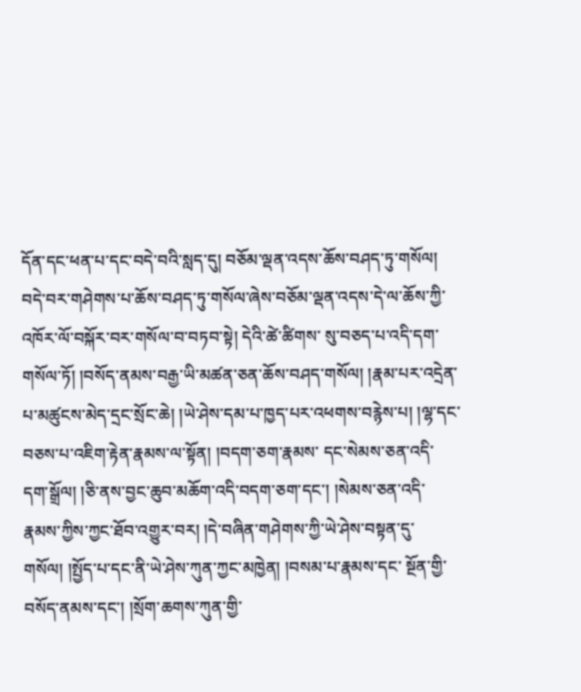དོན་དང་ཕན་པ་དང་བདེ་བའི་སླད་དུ། བཅོམ་ལྡན་འདས་ཆོས་བཤད་ཏུ་གསོལ། བདེ་བར་གཤེགས་པ་ཆོས་བཤད་ཏུ་གསོལ་ཞེས་བཅོམ་ལྡན་འདས་དེ་ལ་ཆོས་ཀྱི་འཁོར་ལོ་བསྐོར་བར་གསོལ་བ་བཏབ་སྟེ། དེའི་ཚེ་ཚིགས་ སུ་བཅད་པ་འདི་དག་གསོལ་ཏོ། །བསོད་ནམས་བརྒྱ་ཡི་མཚན་ཅན་ཆོས་བཤད་གསོལ། །རྣམ་པར་འདྲེན་པ་མཚུངས་མེད་དྲང་སྲོང་ཆེ། །ཡེ་ཤེས་དམ་པ་ཁྱད་པར་འཕགས་བརྙེས་པ། །ལྷ་དང་བཅས་པ་འཇིག་རྟེན་རྣམས་ལ་སྟོན། །བདག་ཅག་རྣམས་ དང་སེམས་ཅན་འདི་དག་སྒྲོལ། །ཅི་ནས་བྱང་ཆུབ་མཆོག་འདི་བདག་ཅག་དང་། །སེམས་ཅན་འདི་རྣམས་ཀྱིས་ཀྱང་ཐོབ་འགྱུར་བར། །དེ་བཞིན་གཤེགས་ཀྱི་ཡེ་ཤེས་བསྟན་དུ་གསོལ། །སྤྱོད་པ་དང་ནི་ཡེ་ཤེས་ཀུན་ཀྱང་མཁྱེན། །བསམ་པ་རྣམས་དང་ སྔོན་གྱི་བསོད་ནམས་དང་། །སྲོག་ཆགས་ཀུན་གྱི་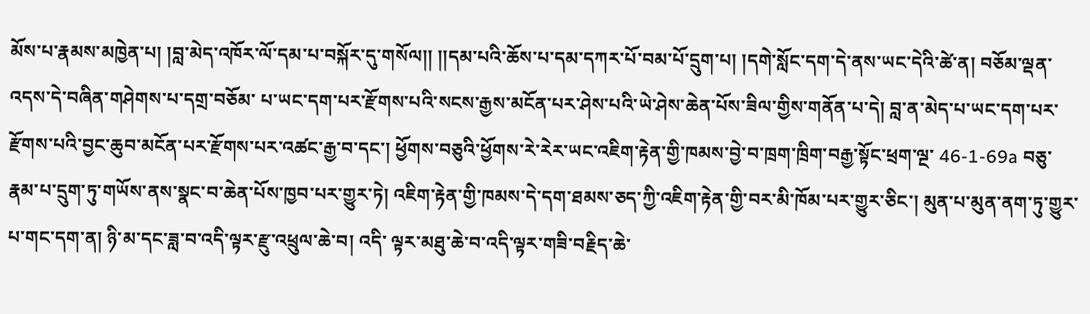མོས་པ་རྣམས་མཁྱེན་པ། །བླ་མེད་འཁོར་ལོ་དམ་པ་བསྐོར་དུ་གསོལ།། །།དམ་པའི་ཆོས་པ་དམ་དཀར་པོ་བམ་པོ་དྲུག་པ། །དགེ་སློང་དག་དེ་ནས་ཡང་དེའི་ཚེ་ན། བཅོམ་ལྡན་འདས་དེ་བཞིན་གཤེགས་པ་དགྲ་བཅོམ་ པ་ཡང་དག་པར་རྫོགས་པའི་སངས་རྒྱས་མངོན་པར་ཤེས་པའི་ཡེ་ཤེས་ཆེན་པོས་ཟིལ་གྱིས་གནོན་པ་དེ། བླ་ན་མེད་པ་ཡང་དག་པར་རྫོགས་པའི་བྱང་ཆུབ་མངོན་པར་རྫོགས་པར་འཚང་རྒྱ་བ་དང་། ཕྱོགས་བཅུའི་ཕྱོགས་རེ་རེར་ཡང་འཇིག་རྟེན་གྱི་ཁམས་བྱེ་བ་ཁྲག་ཁྲིག་བརྒྱ་སྟོང་ཕྲག་ལྔ་ 46-1-69a བཅུ་རྣམ་པ་དྲུག་ཏུ་གཡོས་ནས་སྣང་བ་ཆེན་པོས་ཁྱབ་པར་གྱུར་ཏེ། འཇིག་རྟེན་གྱི་ཁམས་དེ་དག་ཐམས་ཅད་ཀྱི་འཇིག་རྟེན་གྱི་བར་མི་ཁོམ་པར་གྱུར་ཅིང་། མུན་པ་མུན་ནག་ཏུ་གྱུར་པ་གང་དག་ན། ཉི་མ་དང་ཟླ་བ་འདི་ལྟར་རྫུ་འཕྲུལ་ཆེ་བ། འདི་ ལྟར་མཐུ་ཆེ་བ་འདི་ལྟར་གཟི་བརྗིད་ཆེ་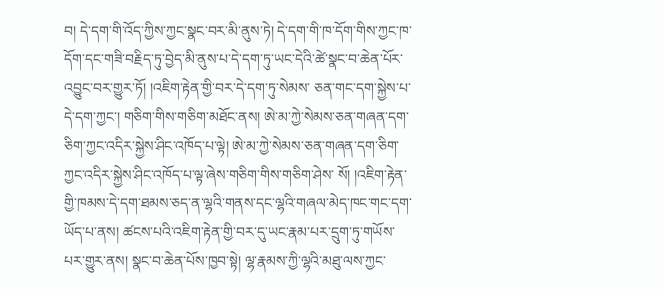བ། དེ་དག་གི་འོད་ཀྱིས་ཀྱང་སྣང་བར་མི་ནུས་ཏེ། དེ་དག་གི་ཁ་དོག་གིས་ཀྱང་ཁ་དོག་དང་གཟི་བརྗིད་ཏུ་བྱེད་མི་ནུས་པ་དེ་དག་ཏུ་ཡང་དེའི་ཚེ་སྣང་བ་ཆེན་པོར་འབྱུང་བར་གྱུར་ཏོ། །འཇིག་རྟེན་གྱི་བར་དེ་དག་ཏུ་སེམས་ ཅན་གང་དག་སྐྱེས་པ་དེ་དག་ཀྱང་། གཅིག་གིས་གཅིག་མཐོང་ནས། ཨེ་མ་ཀྱེ་སེམས་ཅན་གཞན་དག་ཅིག་ཀྱང་འདིར་སྐྱེས་ཤིང་འཁོད་པ་ལྟེ། ཨེ་མ་ཀྱེ་སེམས་ཅན་གཞན་དག་ཅིག་ཀྱང་འདིར་སྐྱེས་ཤིང་འཁོད་པ་ལྟ་ཞེས་གཅིག་གིས་གཅིག་ཤེས་ སོ། །འཇིག་རྟེན་གྱི་ཁམས་དེ་དག་ཐམས་ཅད་ན་ལྷའི་གནས་དང་ལྷའི་གཞལ་མེད་ཁང་གང་དག་ཡོད་པ་ནས། ཚངས་པའི་འཇིག་རྟེན་གྱི་བར་དུ་ཡང་རྣམ་པར་དྲུག་ཏུ་གཡོས་པར་གྱུར་ནས། སྣང་བ་ཆེན་པོས་ཁྱབ་སྟེ། ལྷ་རྣམས་ཀྱི་ལྷའི་མཐུ་ལས་ཀྱང་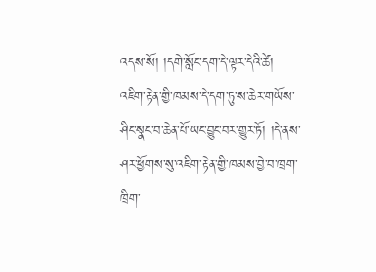འདས་སོ། །དགེ་སློང་དག་དེ་ལྟར་དེའི་ཚེ། འཇིག་རྟེན་གྱི་ཁམས་དེ་དག་ཏུ་ས་ཆེར་གཡོས་ཤིང་སྣང་བ་ཆེན་པོ་ཡང་བྱུང་བར་གྱུར་ཏོ། །དེ་ནས་ཤར་ཕྱོགས་སུ་འཇིག་རྟེན་གྱི་ཁམས་བྱེ་བ་ཁྲག་ཁྲིག་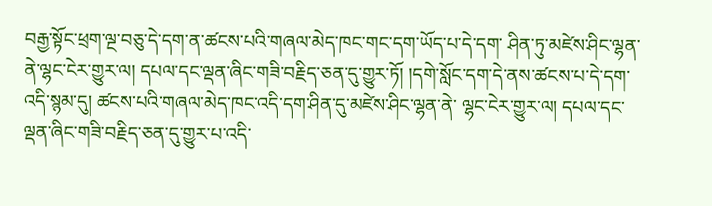བརྒྱ་སྟོང་ཕྲག་ལྔ་བཅུ་དེ་དག་ན་ཚངས་པའི་གཞལ་མེད་ཁང་གང་དག་ཡོད་པ་དེ་དག་ ཤིན་ཏུ་མཛེས་ཤིང་ལྷན་ནེ་ལྷང་ངེར་གྱུར་ལ། དཔལ་དང་ལྡན་ཞིང་གཟི་བརྗིད་ཅན་དུ་གྱུར་ཏོ། །དགེ་སློང་དག་དེ་ནས་ཚངས་པ་དེ་དག་འདི་སྙམ་དུ། ཚངས་པའི་གཞལ་མེད་ཁང་འདི་དག་ཤིན་དུ་མཛེས་ཤིང་ལྷན་ནེ་ ལྷང་ངེར་གྱུར་ལ། དཔལ་དང་ལྡན་ཞིང་གཟི་བརྗིད་ཅན་དུ་གྱུར་པ་འདི་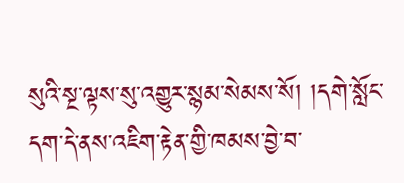སུའི་སྔ་ལྟས་སུ་འགྱུར་སྙམ་སེམས་སོ། །དགེ་སློང་དག་དེ་ནས་འཇིག་རྟེན་གྱི་ཁམས་བྱེ་བ་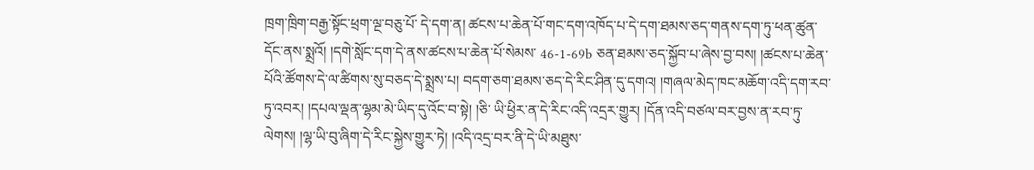ཁྲག་ཁྲིག་བརྒྱ་སྟོང་ཕྲག་ལྔ་བཅུ་པོ་ དེ་དག་ན། ཚངས་པ་ཆེན་པོ་གང་དག་འཁོད་པ་དེ་དག་ཐམས་ཅད་གནས་དག་ཏུ་ཕན་ཚུན་དོང་ནས་སྨྲའོ། །དགེ་སློང་དག་དེ་ནས་ཚངས་པ་ཆེན་པོ་སེམས་ 46-1-69b ཅན་ཐམས་ཅད་སྐྱོབ་པ་ཞེས་བྱ་བས། །ཚངས་པ་ཆེན་པོའི་ཚོགས་དེ་ལ་ཚིགས་སུ་བཅད་དེ་སྨྲས་པ། བདག་ཅག་ཐམས་ཅད་དེ་རིང་ཤིན་དུ་དགའ། །གཞལ་མེད་ཁང་མཆོག་འདི་དག་རབ་ཏུ་འབར། །དཔལ་ལྡན་ལྷམ་མེ་ཡིད་དུ་འོང་བ་སྟེ། །ཅི་ ཡི་ཕྱིར་ན་དེ་རིང་འདི་འདྲར་གྱུར། །དོན་འདི་བཙལ་བར་བྱས་ན་རབ་ཏུ་ལེགས། །ལྷ་ཡི་བུ་ཞིག་དེ་རིང་སྐྱེས་གྱུར་ཏེ། །འདི་འདྲ་བར་ནི་དེ་ཡི་མཐུས་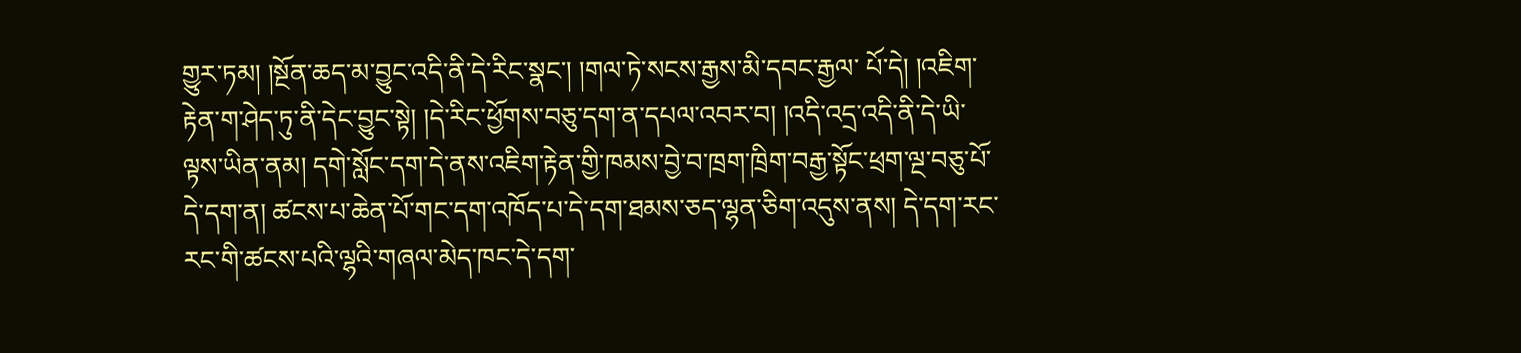གྱུར་ཏམ། །སྔོན་ཆད་མ་བྱུང་འདི་ནི་དེ་རིང་སྣང་། །གལ་ཏེ་སངས་རྒྱས་མི་དབང་རྒྱལ་ པོ་དེ། །འཇིག་རྟེན་ག་ཤེད་ཏུ་ནི་དེང་བྱུང་སྟེ། །དེ་རིང་ཕྱོགས་བཅུ་དག་ན་དཔལ་འབར་བ། །འདི་འདྲ་འདི་ནི་དེ་ཡི་ལྟས་ཡིན་ནམ། དགེ་སློང་དག་དེ་ནས་འཇིག་རྟེན་གྱི་ཁམས་བྱེ་བ་ཁྲག་ཁྲིག་བརྒྱ་སྟོང་ཕྲག་ལྔ་བཅུ་པོ་དེ་དག་ན། ཚངས་པ་ཆེན་པོ་གང་དག་འཁོད་པ་དེ་དག་ཐམས་ཅད་ལྷན་ཅིག་འདུས་ནས། དེ་དག་རང་རང་གི་ཚངས་པའི་ལྷའི་གཞལ་མེད་ཁང་དེ་དག་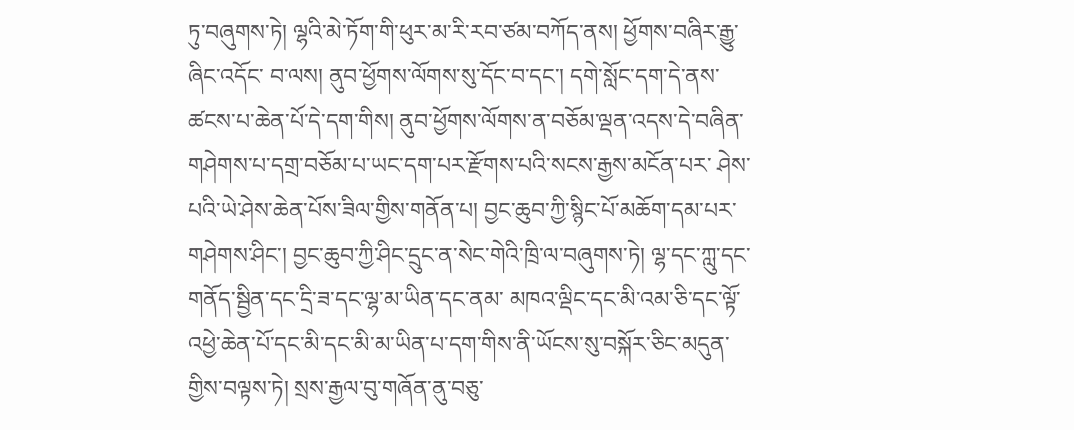ཏུ་བཞུགས་ཏེ། ལྷའི་མེ་ཏོག་གི་ཕུར་མ་རི་རབ་ཙམ་བཀོད་ནས། ཕྱོགས་བཞིར་རྒྱུ་ཞིང་འདོང་ བ་ལས། ནུབ་ཕྱོགས་ལོགས་སུ་དོང་བ་དང་། དགེ་སློང་དག་དེ་ནས་ཚངས་པ་ཆེན་པོ་དེ་དག་གིས། ནུབ་ཕྱོགས་ལོགས་ན་བཅོམ་ལྡན་འདས་དེ་བཞིན་གཤེགས་པ་དགྲ་བཅོམ་པ་ཡང་དག་པར་རྫོགས་པའི་སངས་རྒྱས་མངོན་པར་ ཤེས་པའི་ཡེ་ཤེས་ཆེན་པོས་ཟིལ་གྱིས་གནོན་པ། བྱང་ཆུབ་ཀྱི་སྙིང་པོ་མཆོག་དམ་པར་གཤེགས་ཤིང་། བྱང་ཆུབ་ཀྱི་ཤིང་དྲུང་ན་སེང་གེའི་ཁྲི་ལ་བཞུགས་ཏེ། ལྷ་དང་ཀླུ་དང་གནོད་སྦྱིན་དང་དྲི་ཟ་དང་ལྷ་མ་ཡིན་དང་ནམ་ མཁའ་ལྡིང་དང་མི་འམ་ཅི་དང་ལྟོ་འཕྱེ་ཆེན་པོ་དང་མི་དང་མི་མ་ཡིན་པ་དག་གིས་ནི་ཡོངས་སུ་བསྐོར་ཅིང་མདུན་གྱིས་བལྟས་ཏེ། སྲས་རྒྱལ་བུ་གཞོན་ནུ་བཅུ་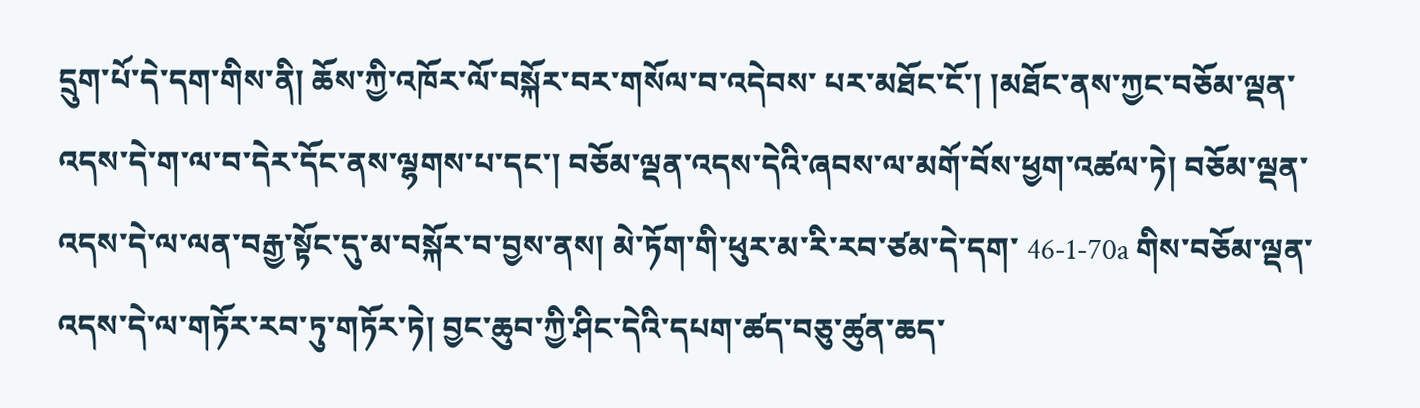དྲུག་པོ་དེ་དག་གིས་ནི། ཆོས་ཀྱི་འཁོར་ལོ་བསྐོར་བར་གསོལ་བ་འདེབས་ པར་མཐོང་ངོ་། །མཐོང་ནས་ཀྱང་བཅོམ་ལྡན་འདས་དེ་ག་ལ་བ་དེར་དོང་ནས་ལྷགས་པ་དང་། བཅོམ་ལྡན་འདས་དེའི་ཞབས་ལ་མགོ་བོས་ཕྱག་འཚལ་ཏེ། བཅོམ་ལྡན་འདས་དེ་ལ་ལན་བརྒྱ་སྟོང་དུ་མ་བསྐོར་བ་བྱས་ནས། མེ་ཏོག་གི་ཕུར་མ་རི་རབ་ཙམ་དེ་དག་ 46-1-70a གིས་བཅོམ་ལྡན་འདས་དེ་ལ་གཏོར་རབ་ཏུ་གཏོར་ཏེ། བྱང་ཆུབ་ཀྱི་ཤིང་དེའི་དཔག་ཚད་བཅུ་ཚུན་ཆད་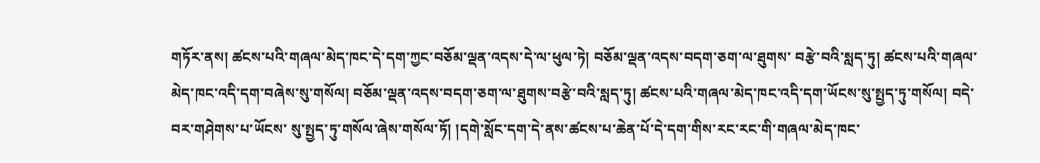གཏོར་ནས། ཚངས་པའི་གཞལ་མེད་ཁང་དེ་དག་ཀྱང་བཅོམ་ལྡན་འདས་དེ་ལ་ཕུལ་ཏེ། བཅོམ་ལྡན་འདས་བདག་ཅག་ལ་ཐུགས་ བརྩེ་བའི་སླད་ཏུ། ཚངས་པའི་གཞལ་མེད་ཁང་འདི་དག་བཞེས་སུ་གསོལ། བཅོམ་ལྡན་འདས་བདག་ཅག་ལ་ཐུགས་བརྩེ་བའི་སླད་ཏུ། ཚངས་པའི་གཞལ་མེད་ཁང་འདི་དག་ཡོངས་སུ་སྤྱད་ཏུ་གསོལ། བདེ་བར་གཤེགས་པ་ཡོངས་ སུ་སྤྱད་ཏུ་གསོལ་ཞེས་གསོལ་ཏོ། །དགེ་སློང་དག་དེ་ནས་ཚངས་པ་ཆེན་པོ་དེ་དག་གིས་རང་རང་གི་གཞལ་མེད་ཁང་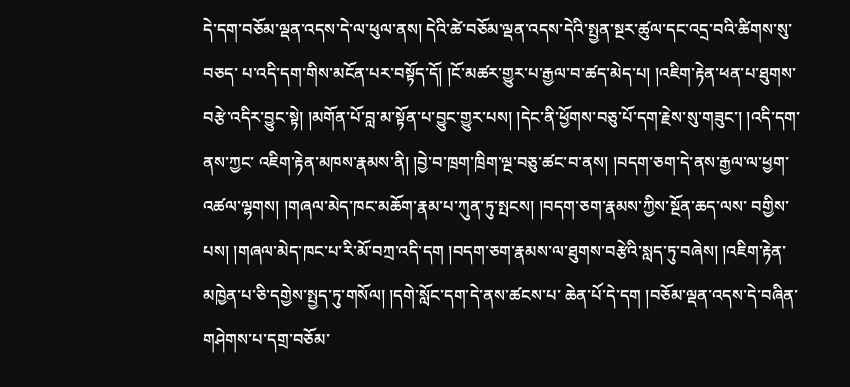དེ་དག་བཅོམ་ལྡན་འདས་དེ་ལ་ཕུལ་ནས། དེའི་ཚེ་བཅོམ་ལྡན་འདས་དེའི་སྤྱན་སྔར་ཚུལ་དང་འདྲ་བའི་ཚིགས་སུ་བཅད་ པ་འདི་དག་གིས་མངོན་པར་བསྟོད་དོ། །ངོ་མཚར་གྱུར་པ་རྒྱལ་བ་ཚད་མེད་པ། །འཇིག་རྟེན་ཕན་པ་ཐུགས་བརྩེ་འདིར་བྱུང་སྟེ། །མགོན་པོ་བླ་མ་སྟོན་པ་བྱུང་གྱུར་པས། །དེང་ནི་ཕྱོགས་བཅུ་པོ་དག་རྗེས་སུ་གཟུང་། །འདི་དག་ནས་ཀྱང་ འཇིག་རྟེན་མཁས་རྣམས་ནི། །བྱེ་བ་ཁྲག་ཁྲིག་ལྔ་བཅུ་ཚང་བ་ནས། །བདག་ཅག་དེ་ནས་རྒྱལ་ལ་ཕྱག་འཚལ་ལྷགས། །གཞལ་མེད་ཁང་མཆོག་རྣམ་པ་ཀུན་ཏུ་སྤངས། །བདག་ཅག་རྣམས་ཀྱིས་སྔོན་ཆད་ལས་ བགྱིས་པས། །གཞལ་མེད་ཁང་པ་རི་མོ་བཀྲ་འདི་དག །བདག་ཅག་རྣམས་ལ་ཐུགས་བརྩེའི་སླད་ཏུ་བཞེས། །འཇིག་རྟེན་མཁྱེན་པ་ཅི་དགྱེས་སྤྱད་ཏུ་གསོལ། །དགེ་སློང་དག་དེ་ནས་ཚངས་པ་ ཆེན་པོ་དེ་དག །བཅོམ་ལྡན་འདས་དེ་བཞིན་གཤེགས་པ་དགྲ་བཅོམ་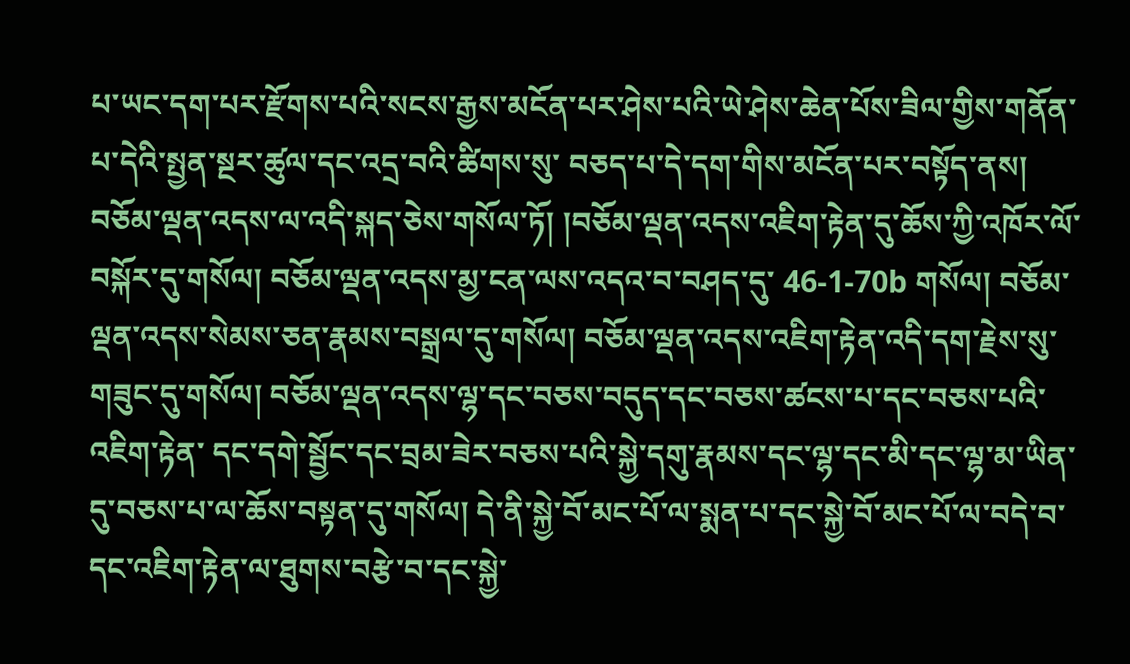པ་ཡང་དག་པར་རྫོགས་པའི་སངས་རྒྱས་མངོན་པར་ཤེས་པའི་ཡེ་ཤེས་ཆེན་པོས་ཟིལ་གྱིས་གནོན་པ་དེའི་སྤྱན་སྔར་ཚུལ་དང་འདྲ་བའི་ཚིགས་སུ་ བཅད་པ་དེ་དག་གིས་མངོན་པར་བསྟོད་ནས། བཅོམ་ལྡན་འདས་ལ་འདི་སྐད་ཅེས་གསོལ་ཏོ། །བཅོམ་ལྡན་འདས་འཇིག་རྟེན་དུ་ཆོས་ཀྱི་འཁོར་ལོ་བསྐོར་དུ་གསོལ། བཅོམ་ལྡན་འདས་མྱ་ངན་ལས་འདའ་བ་བཤད་དུ་ 46-1-70b གསོལ། བཅོམ་ལྡན་འདས་སེམས་ཅན་རྣམས་བསྒྲལ་དུ་གསོལ། བཅོམ་ལྡན་འདས་འཇིག་རྟེན་འདི་དག་རྗེས་སུ་གཟུང་དུ་གསོལ། བཅོམ་ལྡན་འདས་ལྷ་དང་བཅས་བདུད་དང་བཅས་ཚངས་པ་དང་བཅས་པའི་འཇིག་རྟེན་ དང་དགེ་སྦྱོང་དང་བྲམ་ཟེར་བཅས་པའི་སྐྱེ་དགུ་རྣམས་དང་ལྷ་དང་མི་དང་ལྷ་མ་ཡིན་དུ་བཅས་པ་ལ་ཆོས་བསྟན་དུ་གསོལ། དེ་ནི་སྐྱེ་བོ་མང་པོ་ལ་སྨན་པ་དང་སྐྱེ་བོ་མང་པོ་ལ་བདེ་བ་དང་འཇིག་རྟེན་ལ་ཐུགས་བརྩེ་བ་དང་སྐྱེ་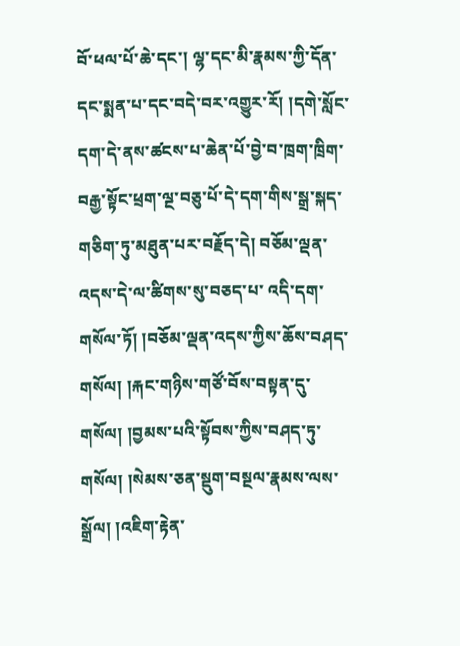བོ་ཕལ་པོ་ཆེ་དང་། ལྷ་དང་མི་རྣམས་ཀྱི་དོན་དང་སྨན་པ་དང་བདེ་བར་འགྱུར་རོ། །དགེ་སློང་དག་དེ་ནས་ཚངས་པ་ཆེན་པོ་བྱེ་བ་ཁྲག་ཁྲིག་བརྒྱ་སྟོང་ཕྲག་ལྔ་བཅུ་པོ་དེ་དག་གིས་སྒྲ་སྐད་གཅིག་ཏུ་མཐུན་པར་བརྗོད་དེ། བཅོམ་ལྡན་འདས་དེ་ལ་ཚིགས་སུ་བཅད་པ་ འདི་དག་གསོལ་ཏོ། །བཅོམ་ལྡན་འདས་ཀྱིས་ཆོས་བཤད་གསོལ། །རྐང་གཉིས་གཙོ་བོས་བསྟན་དུ་གསོལ། །བྱམས་པའི་སྟོབས་ཀྱིས་བཤད་ཏུ་གསོལ། །སེམས་ཅན་སྡུག་བསྔལ་རྣམས་ལས་སྒྲོལ། །འཇིག་རྟེན་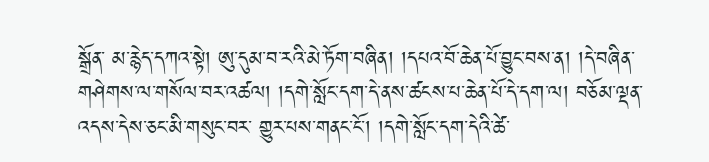སྒྲོན་ མ་རྙེད་དཀའ་སྟེ། ཨུ་དུམ་བ་རའི་མེ་ཏོག་བཞིན། །དཔའ་བོ་ཆེན་པོ་བྱུང་བས་ན། །དེ་བཞིན་གཤེགས་ལ་གསོལ་བར་འཚལ། །དགེ་སློང་དག་དེ་ནས་ཚངས་པ་ཆེན་པོ་དེ་དག་ལ། བཅོམ་ལྡན་འདས་དེས་ཅང་མི་གསུང་བར་ གྱུར་པས་གནང་ངོ་། །དགེ་སློང་དག་དེའི་ཚེ་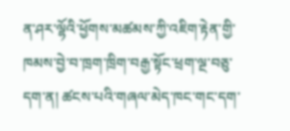ན་ཤར་ལྷོའི་ཕྱོགས་མཚམས་ཀྱི་འཇིག་རྟེན་གྱི་ཁམས་བྱེ་བ་ཁྲག་ཁྲིག་བརྒྱ་སྟོང་ཕྲག་ལྔ་བཅུ་དག་ན། ཚངས་པའི་གཞལ་མེད་ཁང་གང་དག་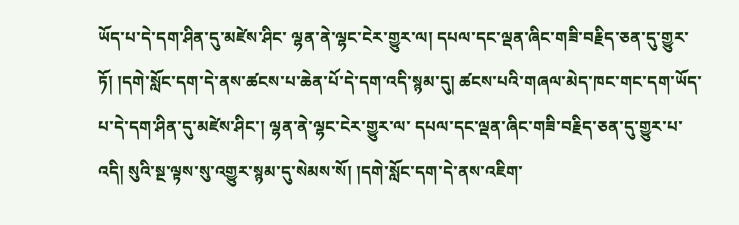ཡོད་པ་དེ་དག་ཤིན་དུ་མཛེས་ཤིང་ ལྷན་ནེ་ལྷང་ངེར་གྱུར་ལ། དཔལ་དང་ལྡན་ཞིང་གཟི་བརྗིད་ཅན་དུ་གྱུར་ཏོ། །དགེ་སློང་དག་དེ་ནས་ཚངས་པ་ཆེན་པོ་དེ་དག་འདི་སྙམ་དུ། ཚངས་པའི་གཞལ་མེད་ཁང་གང་དག་ཡོད་པ་དེ་དག་ཤིན་དུ་མཛེས་ཤིང་། ལྷན་ནེ་ལྷང་ངེར་གྱུར་ལ་ དཔལ་དང་ལྡན་ཞིང་གཟི་བརྗིད་ཅན་དུ་གྱུར་པ་འདི། སུའི་སྔ་ལྟས་སུ་འགྱུར་སྙམ་དུ་སེམས་སོ། །དགེ་སློང་དག་དེ་ནས་འཇིག་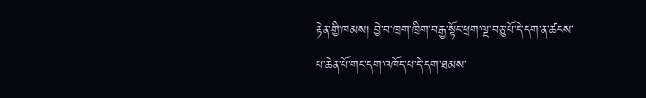རྟེན་གྱི་ཁམས། བྱེ་བ་ཁྲག་ཁྲིག་བརྒྱ་སྟོང་ཕྲག་ལྔ་བཅུ་པོ་དེ་དག་ན་ཚངས་པ་ཆེན་པོ་གང་དག་འཁོད་པ་དེ་དག་ཐམས་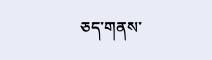ཅད་གནས་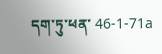དག་ཏུ་ཕན་ 46-1-71a